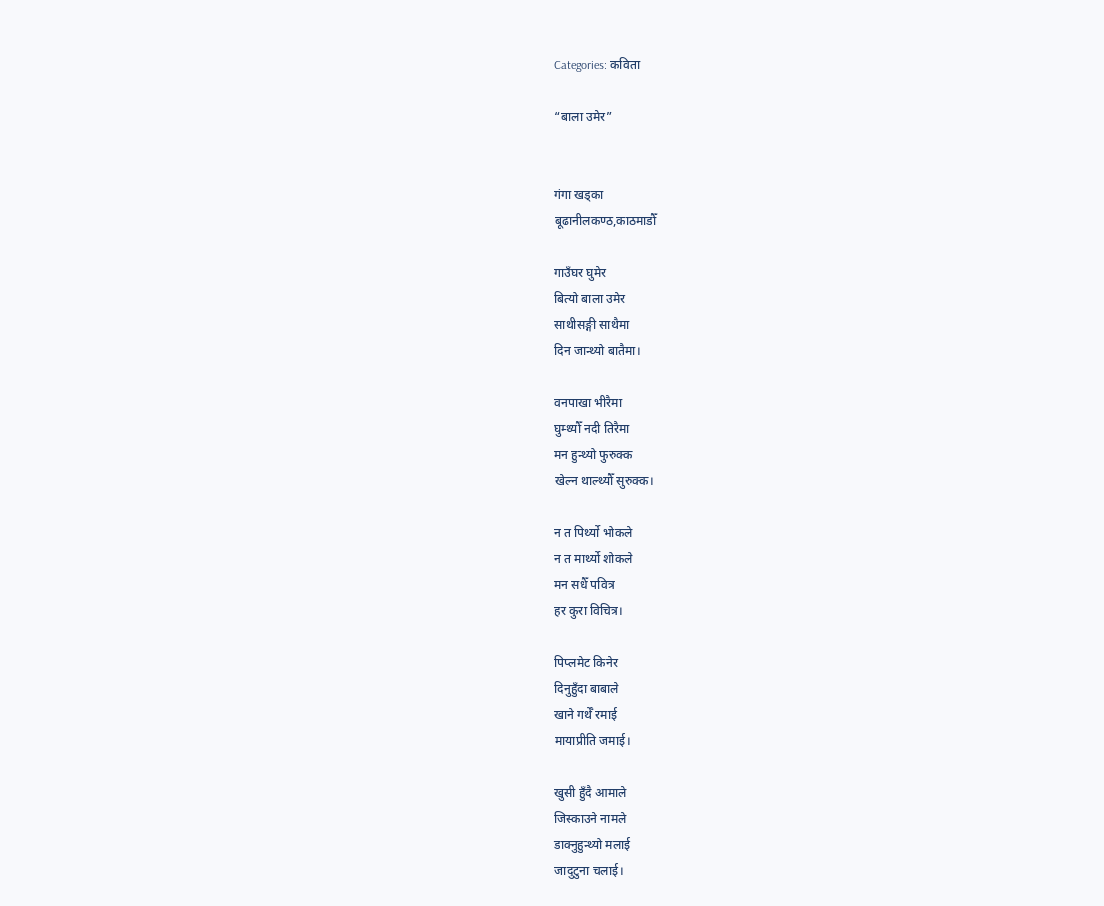Categories: कविता

“बाला उमेर”


गंगा खड्का
बूढानीलकण्ठ,काठमाडौँ

गाउँघर घुमेर
बित्यो बाला उमेर
साथीसङ्गी साथैमा
दिन जान्थ्यो बातैमा।

वनपाखा भीरैमा
घुम्थ्यौँ नदी तिरैमा
मन हुन्थ्यो फुरुक्क
खेल्न थाल्थ्यौँ सुरुक्क।

न त पिर्थ्यो भोकले
न त मार्थ्यो शोकले
मन सधैँ पवित्र
हर कुरा विचित्र।

पिप्लमेट किनेर
दिनुहुँदा बाबाले
खाने गर्थेँ रमाई
मायाप्रीति जमाई।

खुसी हुँदै आमाले
जिस्काउने नामले
डाक्नुहुन्थ्यो मलाई
जादुटुना चलाई।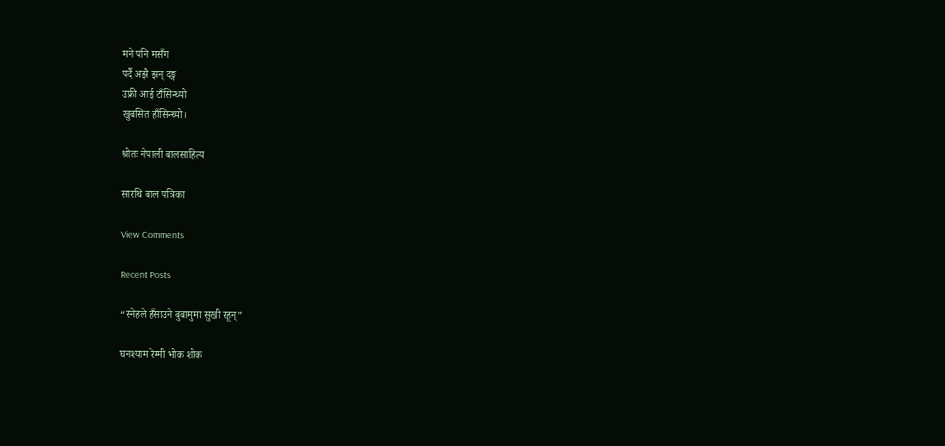मने पनि मसँग
पर्दै अझै झन् दङ्ग
उफ्री आई टाँसिन्थ्यो
खुबसित हाँसिन्थ्यो।

श्रोतः नेपाली बालसाहित्य

सारथि बाल पत्रिका

View Comments

Recent Posts

“स्नेहले हँसाउने बुबामुमा सुखी रहून्”

घनश्याम रेग्मी भोक शोक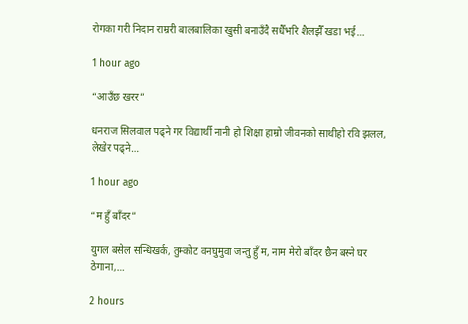रोगका गरी निदान राम्ररी बालबालिका खुसी बनाउँदै सधैँभरि शैलझैँ खडा भई…

1 hour ago

“आउँछ खरर”

धनराज सिलवाल पढ्ने गर विद्यार्थी नानी हो शिक्षा हाम्रो जीवनको साथीहो रवि झलल, लेखेर पढ्ने…

1 hour ago

“म हुँ बाँदर”

युगल बसेल सन्धिखर्क, तुम्कोट वनघुमुवा जन्तु हुँ म, नाम मेरो बाँदर छैन बस्ने घर ठेगाना,…

2 hours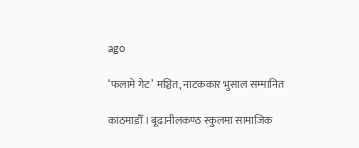ago

‘फलामे गेट’ मञ्चित, नाटककार भुसाल सम्मानित

काठमाडौँ । बूढानीलकण्ठ स्कुलमा सामाजिक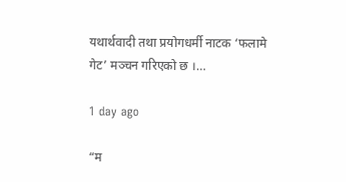यथार्थवादी तथा प्रयोगधर्मी नाटक ‘फलामे गेट’ मञ्चन गरिएको छ ।…

1 day ago

“म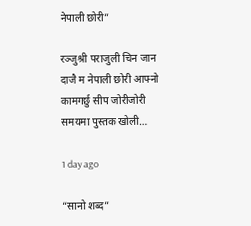नेपाली छोरी”

रञ्जुश्री पराजुली चिन जान दाजै म नेपाली छोरी आफ्नो कामगर्छु सीप जोरीजोरी समयमा पुस्तक खोली…

1 day ago

“सानो शब्द”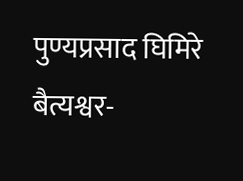पुण्यप्रसाद घिमिरे बैत्यश्वर-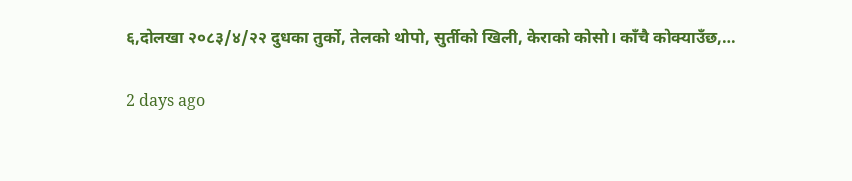६,दोलखा २०८३/४/२२ दुधका तुर्को, तेलको थोपो, सुर्तीको खिली, केराको कोसो। काँचै कोक्याउँछ,…

2 days ago